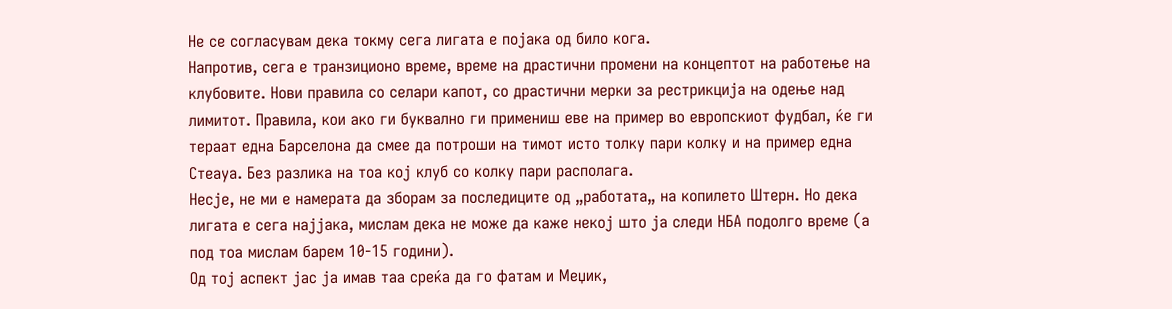Не се согласувам дека токму сега лигата е појака од било кога.
Напротив, сега е транзиционо време, време на драстични промени на концептот на работење на клубовите. Нови правила со селари капот, со драстични мерки за рестрикција на одење над лимитот. Правила, кои ако ги буквално ги примениш еве на пример во европскиот фудбал, ќе ги тераат една Барселона да смее да потроши на тимот исто толку пари колку и на пример една Стеауа. Без разлика на тоа кој клуб со колку пари располага.
Несје, не ми е намерата да зборам за последиците од „работата„ на копилето Штерн. Но дека лигата е сега најјака, мислам дека не може да каже некој што ја следи НБА подолго време (а под тоа мислам барем 10-15 години).
Од тој аспект јас ја имав таа среќа да го фатам и Меџик,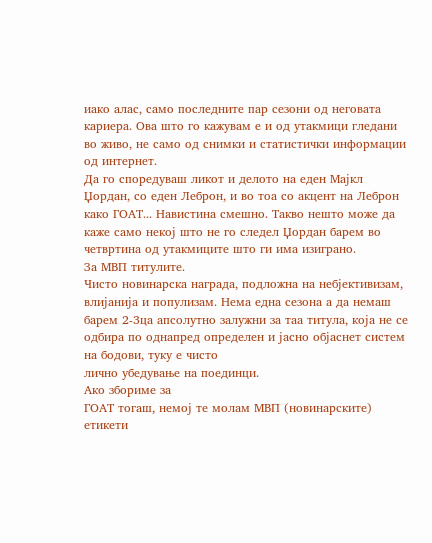иако алас, само последните пар сезони од неговата кариера. Ова што го кажувам е и од утакмици гледани во живо, не само од снимки и статистички информации од интернет.
Да го споредуваш ликот и делото на еден Мајкл Џордан, со еден Леброн, и во тоа со акцент на Леброн како ГОАТ... Навистина смешно. Такво нешто може да каже само некој што не го следел Џордан барем во четвртина од утакмиците што ги има изиграно.
За МВП титулите.
Чисто новинарска награда, подложна на небјективизам, влијанија и популизам. Нема една сезона а да немаш барем 2-3ца апсолутно залужни за таа титула, која не се одбира по однапред определен и јасно објаснет систем на бодови, туку е чисто
лично убедување на поединци.
Ако збориме за
ГОАТ тогаш, немој те молам МВП (новинарските) етикети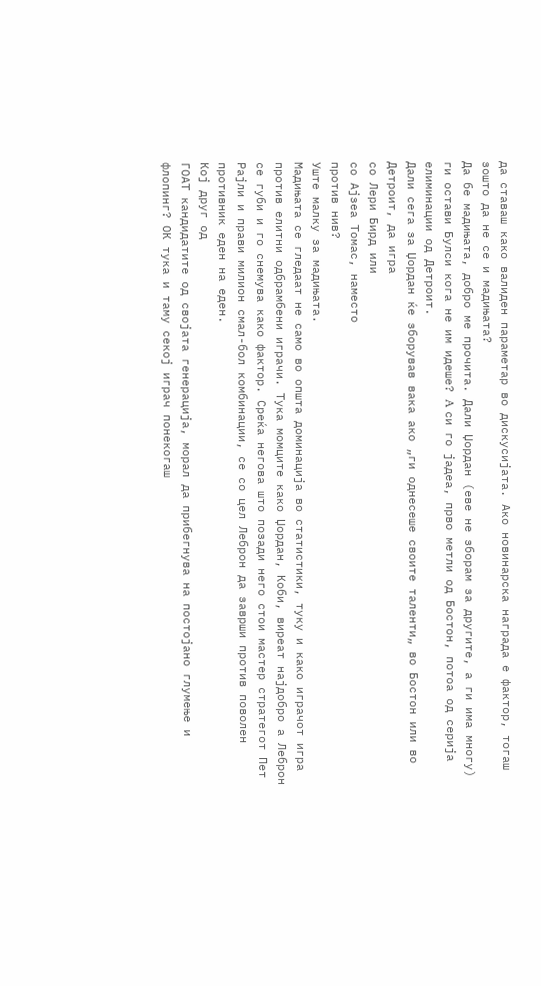да ставаш како валиден параметар во дискусијата. Ако новинарска награда е фактор, тогаш зошто да не се и мадињата?
Да бе мадињата, добро ме прочита. Дали Џордан (еве не зборам за другите, а ги има многу) ги остави Булси кога не им идеше? A си го јадеа, прво метли од Бостон, потоа од серија елиминации од Детроит.
Дали сега за Џордан ќе зборував вака ако „ги однесеше своите таленти„ во Бостон или во Детроит, да игра
со Лери Бирд или
со Ајзеа Томас, наместо
против нив?
Уште малку за мадињата.
Мадињата се гледаат не само во општа доминација во статистики, туку и како играчот игра против елитни одбрамбени играчи. Тука момците како Џордан, Коби, виреат најдобро а Леброн се губи и го снемува како фактор. Среќа негова што позади него стои мастер стратегот Пет Рајли и прави милион смал-бол комбинации, се со цел Леброн да заврши против поволен противник еден на еден.
Кој друг од
ГОАТ кандидатите од својата генерација, морал да прибегнува на постојано глумење и флопинг? ОК тука и таму секој играч понекогаш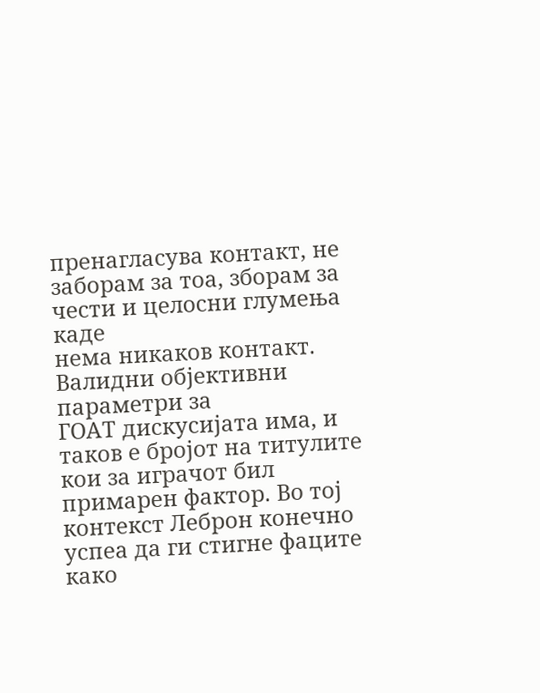пренагласува контакт, не заборам за тоа, зборам за чести и целосни глумења каде
нема никаков контакт.
Валидни објективни параметри за
ГОАТ дискусијата има, и таков е бројот на титулите кои за играчот бил примарен фактор. Во тој контекст Леброн конечно успеа да ги стигне фаците како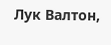Лук Валтон,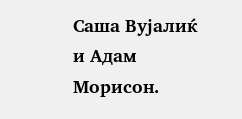Саша Вујалиќ и Адам Морисон.